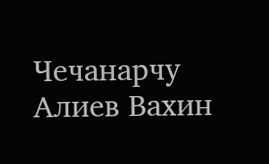Чечанарчу Алиев Вахин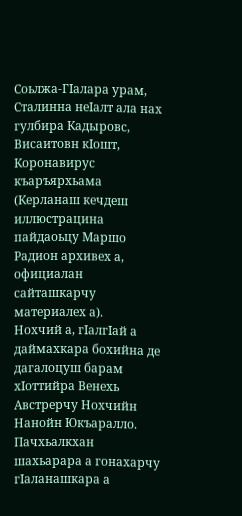Соьлжа-ГIалара урам, Сталинна неIалт ала нах гулбира Кадыровс, Висаитовн кIошт, Коронавирус къаръярхьама (Керланаш кечдеш иллюстрацина пайдаоьцу Маршо Радион архивех а, официалан сайташкарчу материалех а).
Нохчий а, гIалгIай а даймахкара бохийна де дагалоцуш барам хIоттийра Венехь Австрерчу Нохчийн Нанойн Юкъаралло. Пачхьалкхан шахьарара а гонахарчу гIаланашкара а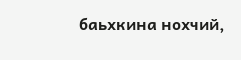баьхкина нохчий,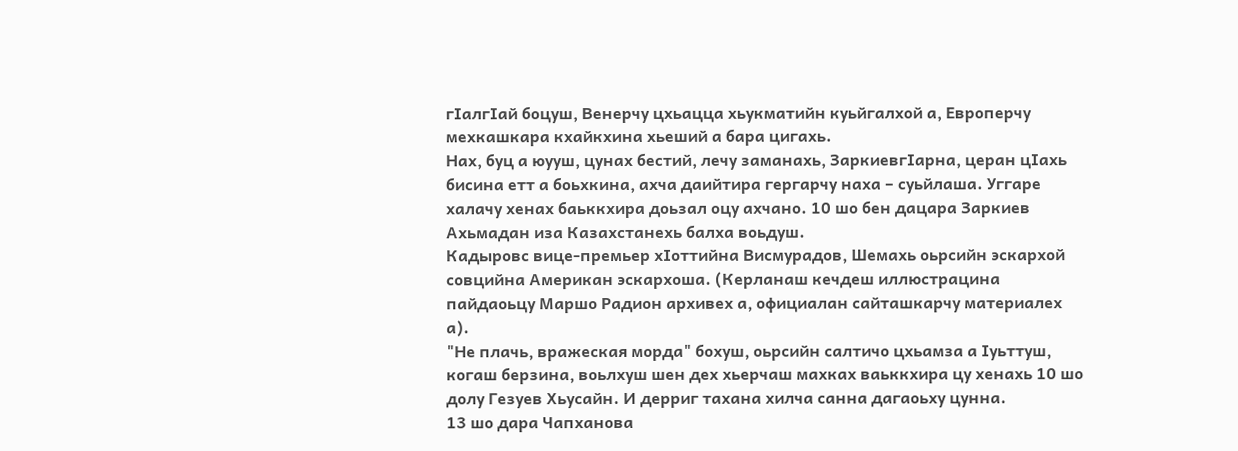гIалгIай боцуш, Венерчу цхьацца хьукматийн куьйгалхой а, Европерчу мехкашкара кхайкхина хьеший а бара цигахь.
Нах, буц а юууш, цунах бестий, лечу заманахь, ЗаркиевгIарна, церан цIахь бисина етт а боьхкина, ахча даийтира гергарчу наха – суьйлаша. Уггаре халачу хенах баьккхира доьзал оцу ахчано. 10 шо бен дацара Заркиев Ахьмадан иза Казахстанехь балха воьдуш.
Кадыровс вице-премьер хIоттийна Висмурадов, Шемахь оьрсийн эскархой совцийна Американ эскархоша. (Керланаш кечдеш иллюстрацина пайдаоьцу Маршо Радион архивех а, официалан сайташкарчу материалех а).
"Не плачь, вражеская морда" бохуш, оьрсийн салтичо цхьамза а Iуьттуш, когаш берзина, воьлхуш шен дех хьерчаш махках ваьккхира цу хенахь 10 шо долу Гезуев Хьусайн. И дерриг тахана хилча санна дагаоьху цунна.
13 шо дара Чапханова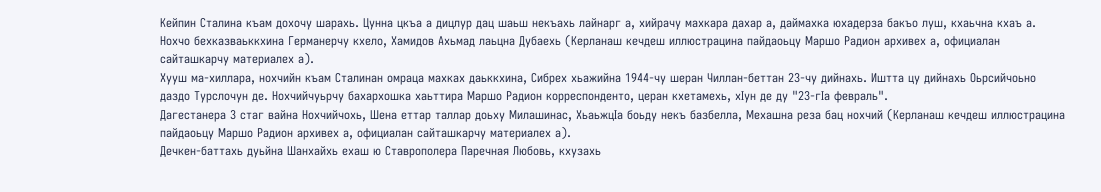Кейпин Сталина къам дохочу шарахь. Цунна цкъа а дицлур дац шаьш некъахь лайнарг а, хийрачу махкара дахар а, даймахка юхадерза бакъо луш, кхаьчна кхаъ а.
Нохчо бехказваьккхина Германерчу кхело, Хамидов Ахьмад лаьцна Дубаехь (Керланаш кечдеш иллюстрацина пайдаоьцу Маршо Радион архивех а, официалан сайташкарчу материалех а).
Хууш ма-хиллара, нохчийн къам Сталинан омраца махках даьккхина, Сибрех хьажийна 1944-чу шеран Чиллан-беттан 23-чу дийнахь. Иштта цу дийнахь Оьрсийчоьно даздо Турслочун де. Нохчийчуьрчу бахархошка хаьттира Маршо Радион корреспонденто, церан кхетамехь, хIун де ду "23-гIа февраль".
Дагестанера 3 стаг вайна Нохчийчохь, Шена еттар таллар доьху Милашинас, ХьаьжцIа боьду некъ базбелла, Мехашна реза бац нохчий (Керланаш кечдеш иллюстрацина пайдаоьцу Маршо Радион архивех а, официалан сайташкарчу материалех а).
Дечкен-баттахь дуьйна Шанхайхь ехаш ю Ставрополера Паречная Любовь, кхузахь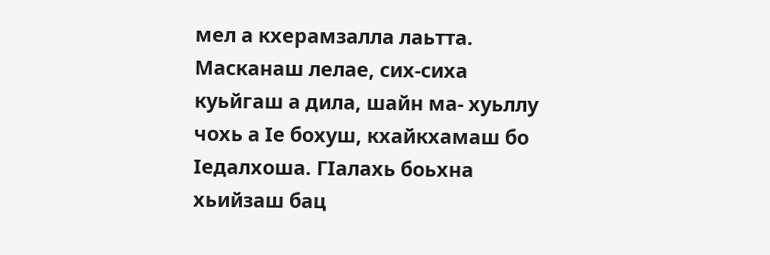мел а кхерамзалла лаьтта. Масканаш лелае, сих-сиха куьйгаш а дила, шайн ма- хуьллу чохь а Iе бохуш, кхайкхамаш бо Iедалхоша. ГIалахь боьхна хьийзаш бац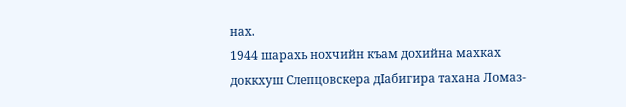нах.
1944 шарахь нохчийн къам дохийна махках доккхуш Слепцовскера дIабигира тахана Ломаз-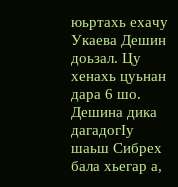юьртахь ехачу Укаева Дешин доьзал. Цу хенахь цуьнан дара 6 шо. Дешина дика дагадогIу шаьш Сибрех бала хьегар а,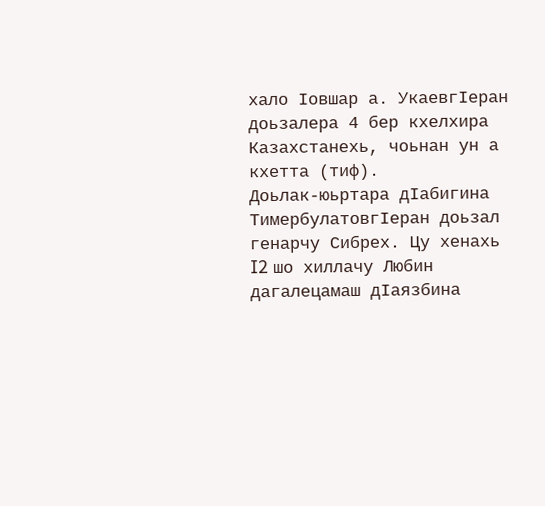хало Iовшар а. УкаевгIеран доьзалера 4 бер кхелхира Казахстанехь, чоьнан ун а кхетта (тиф).
Доьлак-юьртара дIабигина ТимербулатовгIеран доьзал генарчу Сибрех. Цу хенахь I2 шо хиллачу Любин дагалецамаш дIаязбина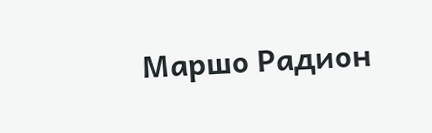Маршо Радион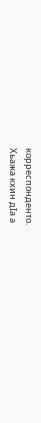корреспонденто.
Хьажа кхин дIа а